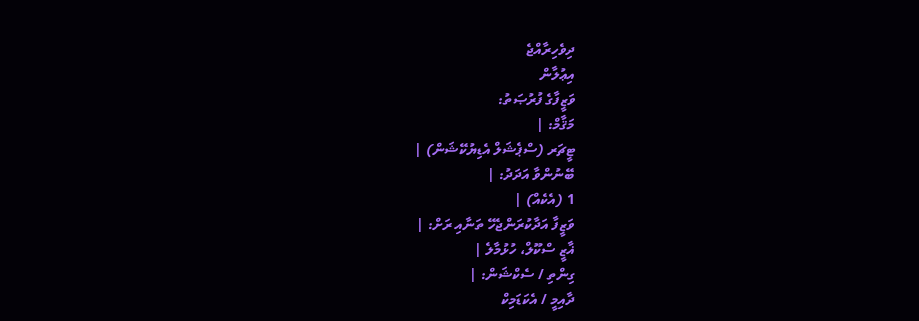ދިވެހިރާއްޖެ
އިޢުލާން
ވަޒީފާގެ ފުރުޞަތު:
މަޤާމް: |
ޓީޗަރ (ސްޕެޝަލް އެޑިޔުކޭޝަން) |
ބޭނުންވާ އަދަދު: |
1 (އެކެއް) |
ވަޒީފާ އަދާކުރަންޖެހޭ ތަނާއި ރަށް: |
ޣާޒީ ސްކޫލް، ހުޅުމާލެ |
ގިންތި / ސެކްޝަން: |
ދާއިމީ / އެކަޑަމިކް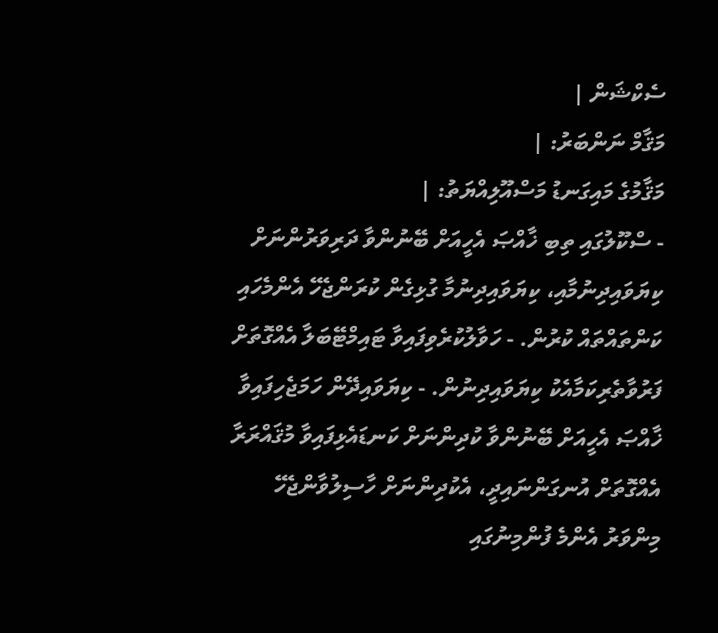ސެކްޝަން |
މަޤާމް ނަންބަރު: |
މަޤާމުގެ މައިގަނޑު މަސްއޫލިއްޔަތު: |
- ސްކޫލުގައި ތިބި ޚާއްޞަ އެހީއަށް ބޭނުންވާ ދަރިވަރުންނަށް ކިޔަވައިދިނުމާއި، ކިޔަވައިދިނުމާ ގުޅިގެން ކުރަންޖެހޭ އެންމެހައި ކަންތައްތައް ކުރުން. - ހަވާލުކުރެވިފައިވާ ޓައިމްޓޭބަލާ އެއްގޮތަށް ފަރުވާތެރިކަމާއެކު ކިޔަވައިދިނުން. - ކިޔަވައިދޭން ހަމަޖެހިފައިވާ ޚާއްޞަ އެހީއަށް ބޭނުންވާ ކުދިންނަށް ކަނޑައެޅިފައިވާ މުޤައްރަރާ އެއްގޮތަށް އުނގަންނައިދީ، އެކުދިންނަށް ހާސިލުވާންޖެހޭ މިންވަރު އެންމެ ފުންމިނުގައި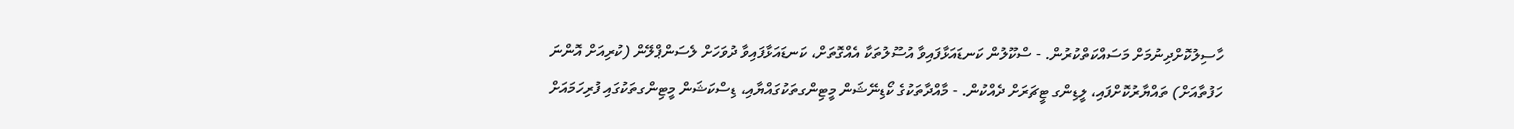ހާސިލުކޮށްދިނުމަށް މަސައްކަތްކުރުން. - ސްކޫލުން ކަނޑައަޅާފައިވާ އުސޫލުތަކާ އެއްގޮތަށް، ކަނޑައަޅާފައިވާ ދުވަހަށް ލެސަންޕްލޭން (ކުރިއަށް އޮންނަ ހަފުތާއަށް) ތައްޔާރުކޮށްފައި، ލީޑިންގ ޓީޗަރަށް ދެއްކުން. - މާއްދާތަކުގެ ކޯޑިނޭޝަން މީޓިންގތަކުގައްޔާއި، ޑިސްކަޝަން މީޓިންގތަކުގައި ފުރިހަމައަށް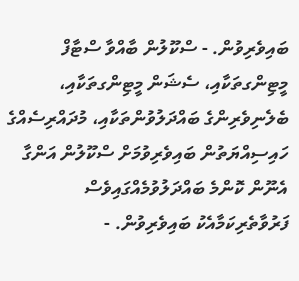ބައިވެރިވުން. - ސްކޫލުން ބާއްވާ ސްޓާފް މީޓިންގތަކާއި، ސެޝަން މީޓިންގތަކާއި، ބެލެނިވެރިންގެ ބައްދަލުވުންތަކާއި، މުދައްރިސެއްގެ ހައިސިއްޔަތުން ބައިވެރިވުމަށް ސްކޫލުން އަންގާ އެނޫން ކޮންމެ ބައްދަލުވުމެއްގައިވެސް ފަރުވާތެރިކަމާއެކު ބައިވެރިވުން. -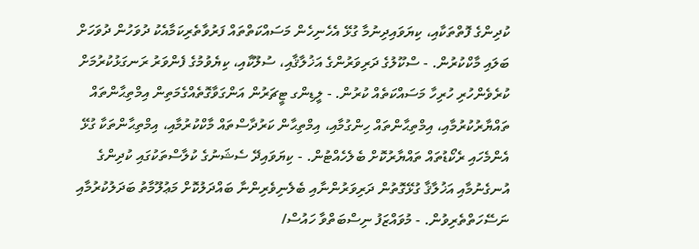ކުދިންގެ ފޮތްތަކާއި، ކިޔަވައިދިނުމާ ގުޅޭ އެހެނިހެން މަސައްކަތްތައް ފަރުވާތެރިކަމާއެކު ދުވަހުން ދުވަހަށް ބަލައި މާކްކުރުން. - ސްކޫލުގެ ދަރިވަރުންގެ އަޚުލާޤާއި، ސުލޫކާއި، ކިޔެވުމުގެ ފެންވަރު ރަނގަޅުކުރުމަށް ކުރެވެންހުރި ހުރިހާ މަސައްކަތެއް ކުރުން. - ލީޑިންގ ޓީޗަރުން އަންގަވާގޮތެއްގެމަތިން އިމްތިޙާންތައް ތައްޔާރުކުރުމާއި، އިމްތިޙާންތައް ހިންގުމާއި، އިމްތިޙާން ކަރުދާސްތައް މާކްކުރުމާއި، އިމްތިޙާންތަކާ ގުޅޭ އެންމެހައި ރެކޯޑުތައް ތައްޔާރުކޮށް ބެލެހެއްޓުން. - ކިޔަވައިދޭ ސެޝަނުގެ ކުލާސްތަކުގައި ކުދިންގެ އުނގެނުމާއި އަޚުލާޤާ ގުޅޭގޮތުން ދަރިވަރުންނާއި ބެލެނިވެރިންނާ ބައްދަލުކޮށް މަޢުލޫމާތު ބަދަލުކުރުމާއި ނަސޭހަތްތެރިވުން. - މުވައްޒަފު ނިސްބަތްވާ ހައުސް/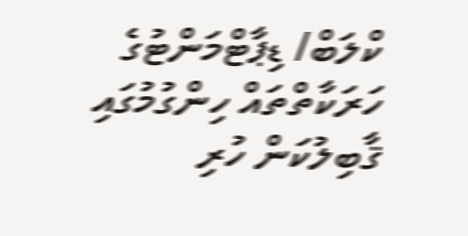ކްލަބް/ ޑިޕާޓްމަންޓުގެ ހަރަކާތްތައް ހިންގުމުގައި ޤާބިލުކަން ހުރި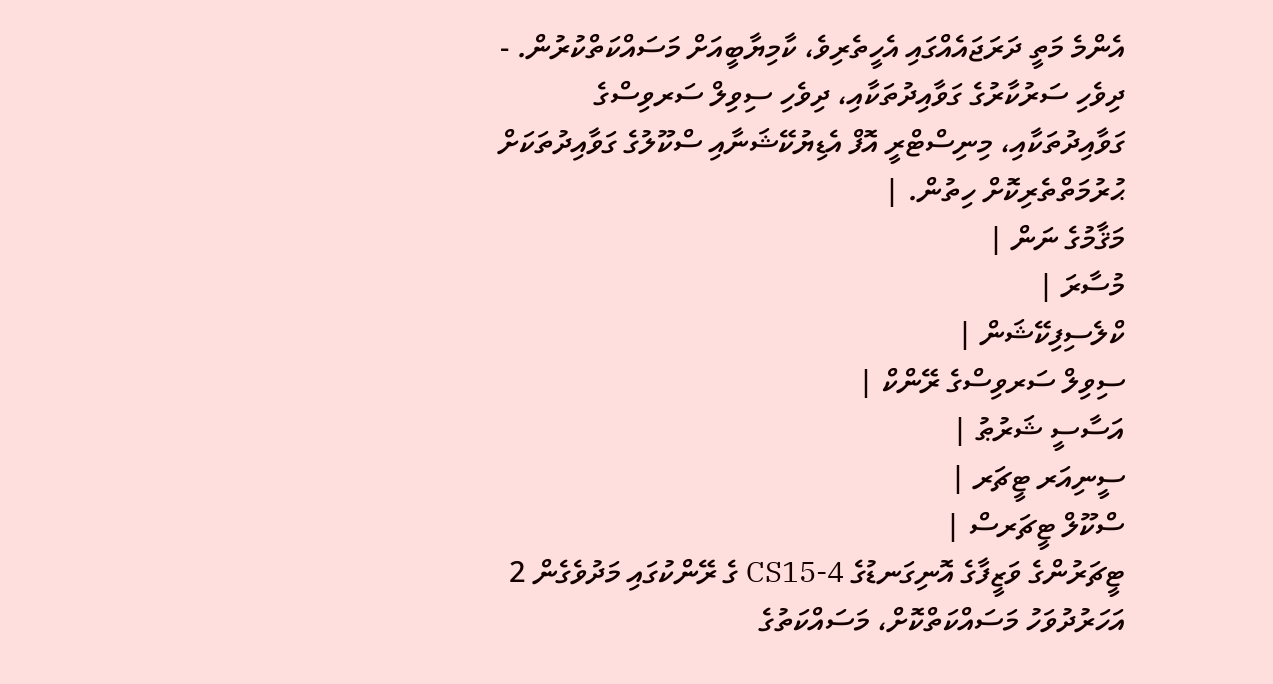އެންމެ މަތީ ދަރަޖައެއްގައި އެހީތެރިވެ، ކާމިޔާބީއަށް މަސައްކަތްކުރުން. - ދިވެހި ސަރުކާރުގެ ގަވާއިދުތަކާއި، ދިވެހި ސިވިލް ސަރވިސްގެ ގަވާއިދުތަކާއި، މިނިސްޓްރީ އޮފް އެޑިޔުކޭޝަނާއި ސްކޫލުގެ ގަވާއިދުތަކަށް ޙުރުމަތްތެރިކޮށް ހިތުން. |
މަޤާމުގެ ނަން |
މުސާރަ |
ކްލެސިފިކޭޝަން |
ސިވިލް ސަރވިސްގެ ރޭންކް |
އަސާސީ ޝަރުޠު |
ސީނިއަރ ޓީޗަރ |
ސްކޫލް ޓީޗަރސް |
ޓީޗަރުންގެ ވަޒީފާގެ އޮނިގަނޑުގެ CS15-4 ގެ ރޭންކުގައި މަދުވެގެން 2 އަހަރުދުވަހު މަސައްކަތްކޮށް، މަސައްކަތުގެ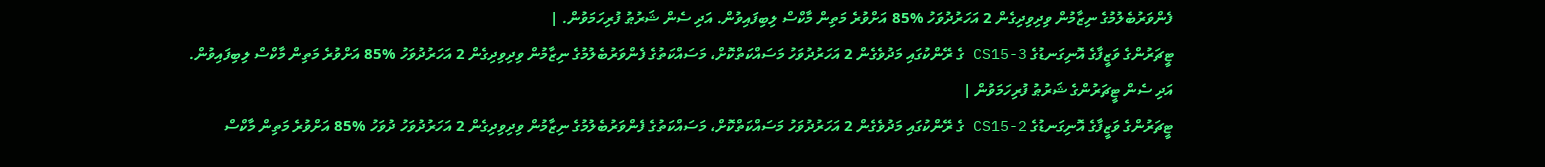ފެންވަރުބެލުމުގެ ނިޒާމުން ވިދިވިދިގެން 2 އަހަރުދުވަހު %85 އަށްވުރެ މަތިން މާކްސް ލިބިފައިވުން. އަދި ސެން ޝަރުޠު ފުރިހަމަވުން. |
ޓީޗަރުންގެ ވަޒީފާގެ އޮނިގަނޑުގެ CS15-3 ގެ ރޭންކުގައި މަދުވެގެން 2 އަހަރުދުވަހު މަސައްކަތްކޮށް، މަސައްކަތުގެ ފެންވަރުބެލުމުގެ ނިޒާމުން ވިދިވިދިގެން 2 އަހަރުދުވަހު %85 އަށްވުރެ މަތިން މާކްސް ލިބިފައިވުން. އަދި ސެން ޓީޗަރުންގެ ޝަރުޠު ފުރިހަމަވުން |
ޓީޗަރުންގެ ވަޒީފާގެ އޮނިގަނޑުގެ CS15-2 ގެ ރޭންކުގައި މަދުވެގެން 2 އަހަރުދުވަހު މަސައްކަތްކޮށް، މަސައްކަތުގެ ފެންވަރުބެލުމުގެ ނިޒާމުން ވިދިވިދިގެން 2 އަހަރުދުވަހު ދުވަހު %85 އަށްވުރެ މަތިން މާކްސް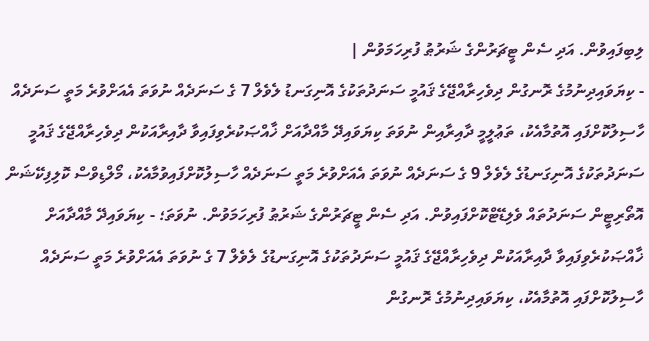ލިބިފައިވުން. އަދި ސެން ޓީޗަރުންގެ ޝަރުޠު ފުރިހަމަވުން |
- ކިޔަވައިދިނުމުގެ ރޮނގުން ދިވެހިރާއްޖޭގެ ޤައުމީ ސަނަދުތަކުގެ އޮނިގަނޑު ލެވެލް 7 ގެ ސަނަދެއް ނުވަތަ އެއަށްވުރެ މަތީ ސަނަދެއް ހާސިލުކޮށްފައި އޮތުމާއެކު، ތަޢުލީމީ ދާއިރާއިން ނުވަތަ ކިޔަވައިދޭ މާއްދާއަށް ޚާއްޞަކުރެވިފައިވާ ދާއިރާއަކުން ދިވެހިރާއްޖޭގެ ޤައުމީ ސަނަދުތަކުގެ އޮނިގަނޑުގެ ލެވެލް 9 ގެ ސަނަދެއް ނުވަތަ އެއަށްވުރެ މަތީ ސަނަދެއް ހާސިލުކޮށްފައިވުމާއެކު، މޯލްޑިވްސް ކޮލިފިކޭޝަން އޮތޯރިޓީން ސަނަދުތައް ވެލިޑޭޓްކޮށްފައިވުން. އަދި ސެން ޓީޗަރުންގެ ޝަރުޠު ފުރިހަމަވުން. ނުވަތަ؛ - ކިޔަވައިދޭ މާއްދާއަށް ޚާއްޞަކުރެވިފައިވާ ދާއިރާއަކުން ދިވެހިރާއްޖޭގެ ޤައުމީ ސަނަދުތަކުގެ އޮނިގަނޑުގެ ލެވެލް 7 ގެ ނުވަތަ އެއަށްވުރެ މަތީ ސަނަދެއް ހާސިލުކޮށްފައި އޮތުމާއެކު، ކިޔަވައިދިނުމުގެ ރޮނގުން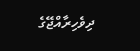ދިވެހިރާއްޖޭގެ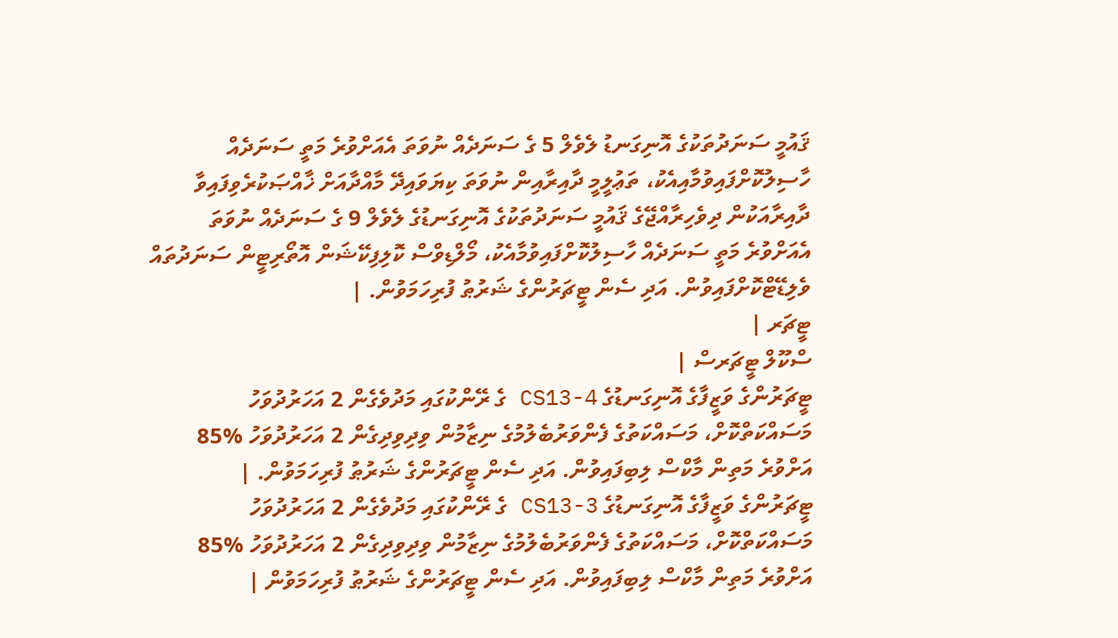ޤައުމީ ސަނަދުތަކުގެ އޮނިގަނޑު ލެވެލް 5 ގެ ސަނަދެއް ނުވަތަ އެއަށްވުރެ މަތީ ސަނަދެއް ހާސިލުކޮށްފައިވުމާއިއެކު، ތަޢުލީމީ ދާއިރާއިން ނުވަތަ ކިޔަވައިދޭ މާއްދާއަށް ޚާއްޞަކުރެވިފައިވާ ދާއިރާއަކުން ދިވެހިރާއްޖޭގެ ޤައުމީ ސަނަދުތަކުގެ އޮނިގަނޑުގެ ލެވެލް 9 ގެ ސަނަދެއް ނުވަތަ އެއަށްވުރެ މަތީ ސަނަދެއް ހާސިލުކޮށްފައިވުމާއެކު، މޯލްޑިވްސް ކޮލިފިކޭޝަން އޮތޯރިޓީން ސަނަދުތައް ވެލިޑޭޓްކޮށްފައިވުން. އަދި ސެން ޓީޗަރުންގެ ޝަރުޠު ފުރިހަމަވުން. |
ޓީޗަރ |
ސްކޫލް ޓީޗަރސް |
ޓީޗަރުންގެ ވަޒީފާގެ އޮނިގަނޑުގެ 4-CS13 ގެ ރޭންކުގައި މަދުވެގެން 2 އަހަރުދުވަހު މަސައްކަތްކޮށް، މަސައްކަތުގެ ފެންވަރުބެލުމުގެ ނިޒާމުން ވިދިވިދިގެން 2 އަހަރުދުވަހު %85 އަށްވުރެ މަތިން މާކްސް ލިބިފައިވުން. އަދި ސެން ޓީޗަރުންގެ ޝަރުޠު ފުރިހަމަވުން. |
ޓީޗަރުންގެ ވަޒީފާގެ އޮނިގަނޑުގެ 3-CS13 ގެ ރޭންކުގައި މަދުވެގެން 2 އަހަރުދުވަހު މަސައްކަތްކޮށް، މަސައްކަތުގެ ފެންވަރުބެލުމުގެ ނިޒާމުން ވިދިވިދިގެން 2 އަހަރުދުވަހު %85 އަށްވުރެ މަތިން މާކްސް ލިބިފައިވުން. އަދި ސެން ޓީޗަރުންގެ ޝަރުޠު ފުރިހަމަވުން |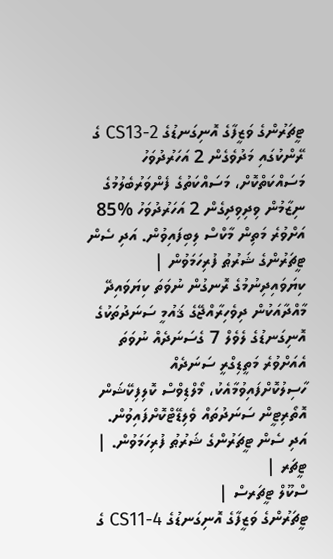ޓީޗަރުންގެ ވަޒީފާގެ އޮނިގަނޑުގެ 2-CS13 ގެ ރޭންކުގައި މަދުވެގެން 2 އަހަރުދުވަހު މަސައްކަތްކޮށް، މަސައްކަތުގެ ފެންވަރުބެލުމުގެ ނިޒާމުން ވިދިވިދިގެން 2 އަހަރުދުވަހު %85 އަށްވުރެ މަތިން މާކްސް ލިބިފައިވުން. އަދި ސެން ޓީޗަރުންގެ ޝަރުޠު ފުރިހަމަވުން |
ކިޔަވައިދިނުމުގެ ރޮނގުން ނުވަތަ ކިޔަވައިދޭ މާއްދާއަކުން ދިވެހިރާއްޖޭގެ ޤައުމީ ސަނަދުތަކުގެ އޮނިގަނޑުގެ ލެވެލް 7 ގެސަނަދެއް ނުވަތަ އެއަށްވުރެ މަތީޑިގްރީ ސަނަދެއް ހާސިލުކޮށްފައިވުމާއެކު، މޯލްޑިވްސް ކޮލިފިކޭޝަން އޮތޯރިޓީން ސަނަދުތައް ވެލިޑޭޓްކޮށްފައިވުން. އަދި ސެން ޓީޗަރުންގެ ޝަރުޠު ފުރިހަމަވުން. |
ޓީޗަރ |
ސްކޫލް ޓީޗަރސް |
ޓީޗަރުންގެ ވަޒީފާގެ އޮނިގަނޑުގެ 4-CS11 ގެ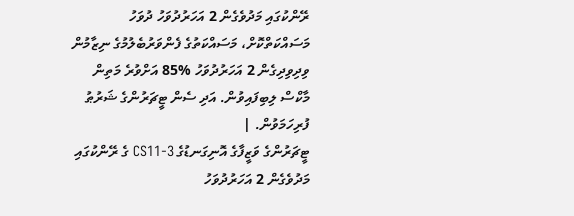ރޭންކުގައި މަދުވެގެން 2 އަހަރުދުވަހު ދުވަހު މަސައްކަތްކޮށް، މަސައްކަތުގެ ފެންވަރުބެލުމުގެ ނިޒާމުން ވިދިވިދިގެން 2 އަހަރުދުވަހު %85 އަށްވުރެ މަތިން މާކްސް ލިބިފައިވުން. އަދި ސެން ޓީޗަރުންގެ ޝަރުޠު ފުރިހަމަވުން. |
ޓީޗަރުންގެ ވަޒީފާގެ އޮނިގަނޑުގެ 3-CS11 ގެ ރޭންކުގައި މަދުވެގެން 2 އަހަރުދުވަހު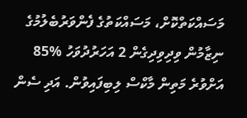މަސައްކަތްކޮށް، މަސައްކަތުގެ ފެންވަރުބެލުމުގެ ނިޒާމުން ވިދިވިދިގެން 2 އަހަރުދުވަހު %85 އަށްވުރެ މަތިން މާކްސް ލިބިފައިވުން. އަދި ސެން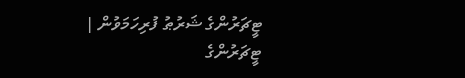ޓީޗަރުންގެ ޝަރުޠު ފުރިހަމަވުން |
ޓީޗަރުންގެ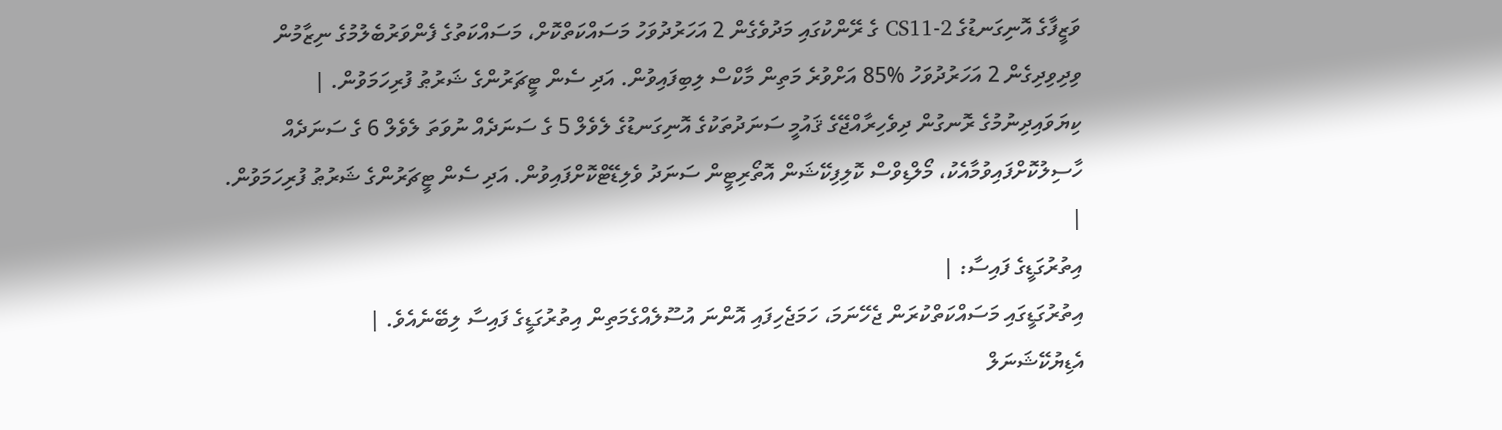ވަޒީފާގެ އޮނިގަނޑުގެ CS11-2 ގެ ރޭންކުގައި މަދުވެގެން 2 އަހަރުދުވަހު މަސައްކަތްކޮށް، މަސައްކަތުގެ ފެންވަރުބެލުމުގެ ނިޒާމުން ވިދިވިދިގެން 2 އަހަރުދުވަހު %85 އަށްވުރެ މަތިން މާކްސް ލިބިފައިވުން. އަދި ސެން ޓީޗަރުންގެ ޝަރުޠު ފުރިހަމަވުން. |
ކިޔަވައިދިނުމުގެ ރޮނގުން ދިވެހިރާއްޖޭގެ ޤައުމީ ސަނަދުތަކުގެ އޮނިގަނޑުގެ ލެވެލް 5 ގެ ސަނަދެއް ނުވަތަ ލެވެލް 6 ގެ ސަނަދެއް ހާސިލުކޮށްފައިވުމާއެކު، މޯލްޑިވްސް ކޮލިފިކޭޝަން އޮތޯރިޓީން ސަނަދު ވެލިޑޭޓްކޮށްފައިވުން. އަދި ސެން ޓީޗަރުންގެ ޝަރުޠު ފުރިހަމަވުން. |
އިތުރުގަޑީގެ ފައިސާ: |
އިތުރުގަޑީގައި މަސައްކަތްކުރަން ޖެހޭނަމަ، ހަމަޖެހިފައި އޮންނަ އުސޫލެއްގެމަތިން އިތުރުގަޑީގެ ފައިސާ ލިބޭނެއެވެ. |
އެޑިޔުކޭޝަނަލް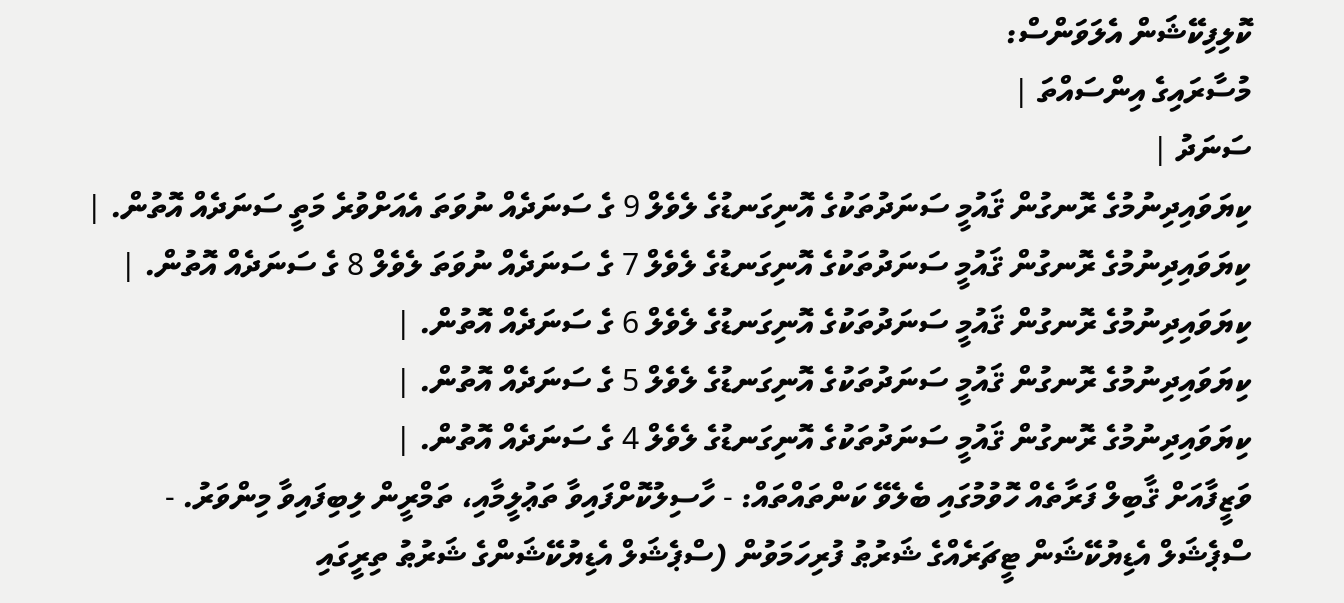ކޮލިފިކޭޝަން އެލަވަންސް:
މުސާރައިގެ އިންސައްތަ |
ސަނަދު |
ކިޔަވައިދިނުމުގެ ރޮނގުން ޤައުމީ ސަނަދުތަކުގެ އޮނިގަނޑުގެ ލެވެލް 9 ގެ ސަނަދެއް ނުވަތަ އެއަށްވުރެ މަތީ ސަނަދެއް އޮތުން. |
ކިޔަވައިދިނުމުގެ ރޮނގުން ޤައުމީ ސަނަދުތަކުގެ އޮނިގަނޑުގެ ލެވެލް 7 ގެ ސަނަދެއް ނުވަތަ ލެވެލް 8 ގެ ސަނަދެއް އޮތުން. |
ކިޔަވައިދިނުމުގެ ރޮނގުން ޤައުމީ ސަނަދުތަކުގެ އޮނިގަނޑުގެ ލެވެލް 6 ގެ ސަނަދެއް އޮތުން. |
ކިޔަވައިދިނުމުގެ ރޮނގުން ޤައުމީ ސަނަދުތަކުގެ އޮނިގަނޑުގެ ލެވެލް 5 ގެ ސަނަދެއް އޮތުން. |
ކިޔަވައިދިނުމުގެ ރޮނގުން ޤައުމީ ސަނަދުތަކުގެ އޮނިގަނޑުގެ ލެވެލް 4 ގެ ސަނަދެއް އޮތުން. |
ވަޒީފާއަށް ޤާބިލް ފަރާތެއް ހޮވުމުގައި ބެލެވޭ ކަންތައްތައް: - ހާސިލުކޮށްފައިވާ ތަޢުލީމާއި، ތަމްރީން ލިބިފައިވާ މިންވަރު. - ސްޕެޝަލް އެޑިޔުކޭޝަން ޓީޗަރެއްގެ ޝަރުޠު ފުރިހަމަވުން (ސްޕެޝަލް އެޑިޔުކޭޝަންގެ ޝަރުޠު ތިރީގައި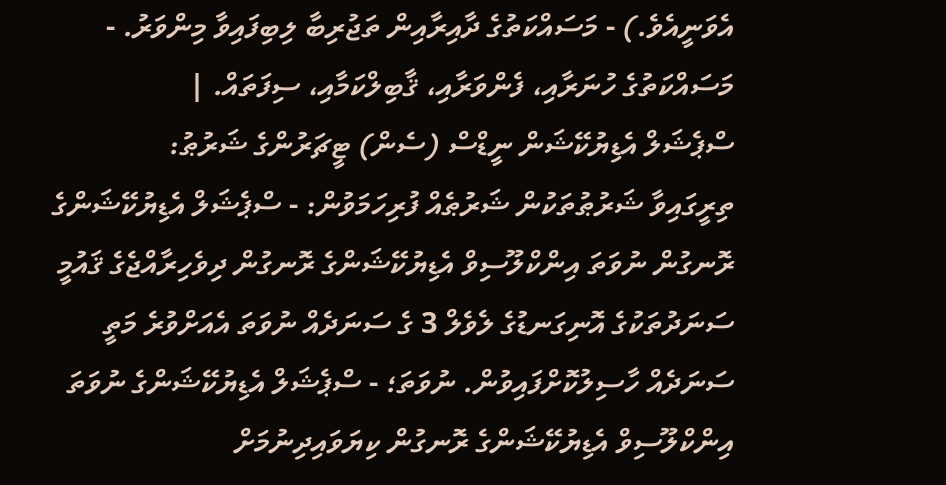އެވަނީއެވެ.) - މަސައްކަތުގެ ދާއިރާއިން ތަޖުރިބާ ލިބިފައިވާ މިންވަރު. - މަސައްކަތުގެ ހުނަރާއި، ފެންވަރާއި، ޤާބިލްކަމާއި، ސިފަތައް. |
ސްޕެޝަލް އެޑިޔުކޭޝަން ނީޑްސް (ސެން) ޓީޗަރުންގެ ޝަރުޠު:
ތިރީގައިވާ ޝަރުޠުތަކުން ޝަރުޠެއް ފުރިހަމަވުން: - ސްޕެޝަލް އެޑިޔުކޭޝަންގެ ރޮނގުން ނުވަތަ އިންކްލޫސިވް އެޑިޔުކޭޝަންގެ ރޮނގުން ދިވެހިރާއްޖެގެ ޤައުމީ ސަނަދުތަކުގެ އޮނިގަނޑުގެ ލެވެލް 3 ގެ ސަނަދެއް ނުވަތަ އެއަށްވުރެ މަތީ ސަނަދެއް ހާސިލުކޮށްފައިވުން. ނުވަތަ؛ - ސްޕެޝަލް އެޑިޔުކޭޝަންގެ ނުވަތަ އިންކްލޫސިވް އެޑިޔުކޭޝަންގެ ރޮނގުން ކިޔަވައިދިނުމަށް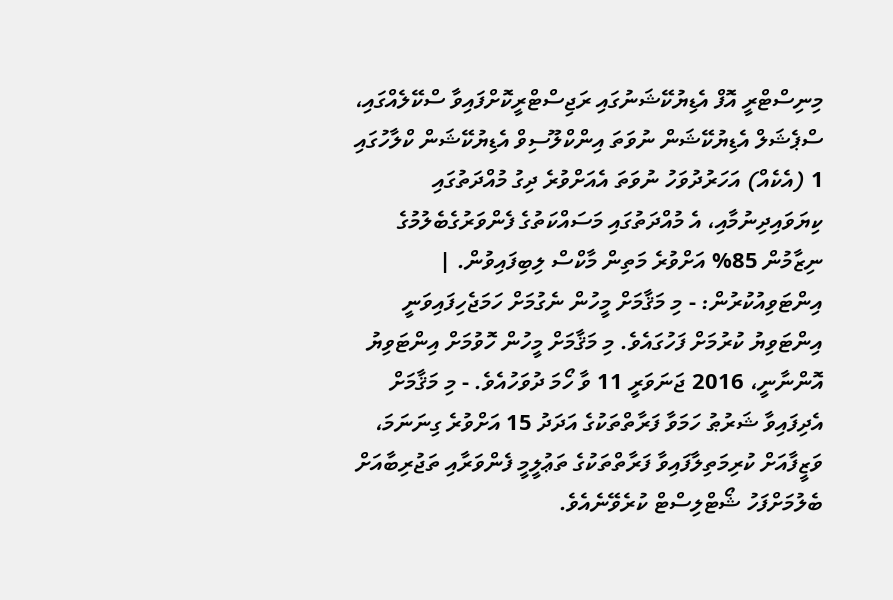މިނިސްޓްރީ އޮފް އެޑިޔުކޭޝަނުގައި ރަޖިސްޓްރީކޮށްފައިވާ ސްކޭލެއްގައި، ސްޕެޝަލް އެޑިޔުކޭޝަން ނުވަތަ އިންކްލޫސިވް އެޑިޔުކޭޝަން ކްލާހުގައި 1 (އެކެއް) އަހަރުދުވަހު ނުވަތަ އެއަށްވުރެ ދިގު މުއްދަތުގައި ކިޔަވައިދިނުމާއި، އެ މުއްދަތުގައި މަސައްކަތުގެ ފެންވަރުގެބެލުމުގެ ނިޒާމުން 85% އަށްވުރެ މަތިން މާކްސް ލިބިފައިވުން. |
އިންޓަވިއުކުރުން: - މި މަޤާމަށް މީހުން ނެގުމަށް ހަމަޖެހިފައިވަނީ އިންޓަވިޔު ކުރުމަށް ފަހުގައެވެ. މި މަޤާމަށް މީހުން ހޮވުމަށް އިންޓަވިޔު އޮންނާނީ، 2016 ޖަނަވަރީ 11 ވާ ހޯމަ ދުވަހުއެވެ. - މި މަޤާމަށް އެދިފައިވާ ޝަރުޠު ހަމަވާ ފަރާތްތަކުގެ އަދަދު 15 އަށްވުރެ ގިނަނަމަ، ވަޒީފާއަށް ކުރިމަތިލާފައިވާ ފަރާތްތަކުގެ ތަޢުލީމީ ފެންވަރާއި ތަޖުރިބާއަށް ބެލުމަށްފަހު ޝޯޓްލިސްޓް ކުރެވޭނެއެވެ.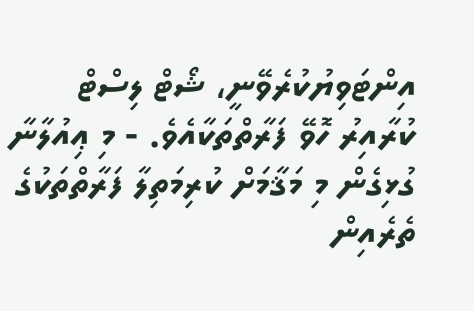އިންޓަވިޔުކުރެވޭނީ، ޝޯޓް ލިސްޓް ކުރާއިރު ހޮވޭ ފަރާތްތަކާއެވެ. - މި ޢިއުލާނާ ގުޅިގެން މި މަޤާމަށް ކުރިމަތިލާ ފަރާތްތަކުގެ ތެރެއިން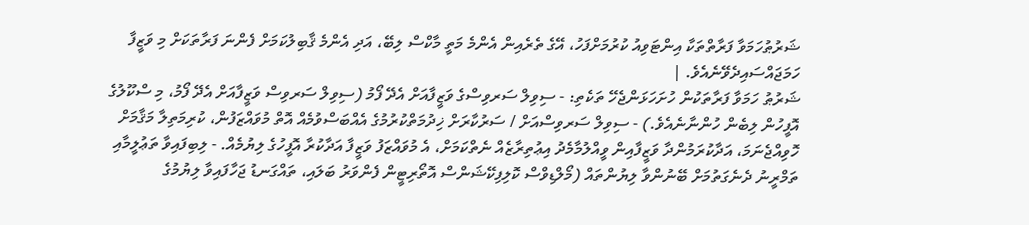ޝަރުޠުހަމަވާ ފަރާތްތަކާ އިންޓަވިއު ކުރުމަށްފަހު، އޭގެ ތެރެއިން އެންމެ މަތީ މާކްސް ލިބޭ، އަދި އެންމެ ޤާބިލުކަމަށް ފެންނަ ފަރާތަކަށް މި ވަޒީފާ ހަމަޖައްސައިދެވޭނެއެވެ. |
ޝަރުޠު ހަމަވާ ފަރާތަކުން ހުށަހަޅަންޖެހޭ ތަކެތި: - ސިވިލް ސަރވިސްގެ ވަޒީފާއަށް އެދޭ ފޯމު (ސިވިލް ސަރވިސް ވަޒީފާއަށް އެދޭ ފޯމު، މި ސްކޫލުގެ އޮފީހުން ލިބެން ހުންނާނެއެވެ.) - ސިވިލް ސަރވިސްއަށް / ސަރުކާރަށް ޚިދުމަތްކުރުމުގެ އެއްބަސްވުމެއް އޮތް މުވައްޒަފުން، ކުރިމަތިލާ މަޤާމަށް ހޮވިއްޖެނަމަ، އަދާކުރަމުންދާ ވަޒީފާއިން ވީއްލުމާމެދު އިޢުތިރާޒެއް ނެތްކަމަށް، އެ މުވައްޒަފު ވަޒީފާ އަދާކުރާ އޮފީހުގެ ލިޔުމެއް. - ލިބިފައިވާ ތަޢުލީމާއި ތަމްރީނު ދެނެގަތުމަށް ބޭނުންވާ ލިޔުންތައް (މޯލްޑިވްސް ކޮލިފިކޭޝަންސް އޮތޯރިޓީން ފެންވަރު ބަލައި، ތައްގަނޑު ޖަހާފައިވާ ލިޔުމުގެ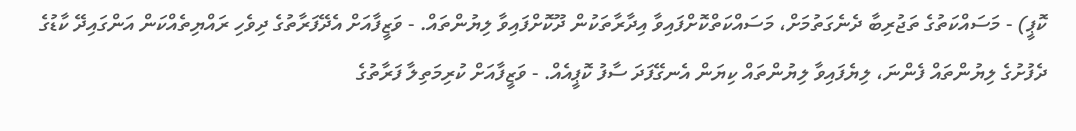ކޮޕީ) - މަސައްކަތުގެ ތަޖުރިބާ ދެނެގަތުމަށް، މަސައްކަތްކޮށްފައިވާ އިދާރާތަކުން ދޫކޮށްފައިވާ ލިޔުންތައް. - ވަޒީފާއަށް އެދޭފަރާތުގެ ދިވެހި ރައްޔިތެއްކަން އަންގައިދޭ ކާޑުގެ ދެފުށުގެ ލިޔުންތައް ފެންނަ، ލިޔެފައިވާ ލިޔުންތައް ކިޔަން އެނގޭފަދަ ސާފު ކޮޕީއެއް. - ވަޒީފާއަށް ކުރިމަތިލާ ފަރާތުގެ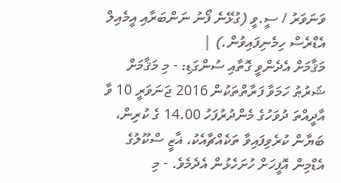ވަނަވަރު / ސީ.ވީ (ގުޅޭނެ ފޯނު ނަންބަރާއި އީމެއިލް އެޑްރެސް ހިމެނިފައިވުން.) |
މަޤާމަށް އެދެންވީ ގޮތާއި ސުންގަޑި: - މި މަޤާމަށް ޝަރުޠު ހަމަވާ ފަރާތްތަކުން 2016 ޖަނަވަރީ 10 ވާ އާދީއްތަ ދުވަހުގެ މެންދުރުފަހު 14.00 ގެ ކުރިން، ބަޔާން ކުރެވިފައިވާ ތަކެއްޗާއެކު، ޣާޒީ ސްކޫލުގެ އެޑްމިން އޮފީހަށް ހުށަހެޅުން އެދެމެވެ. - މި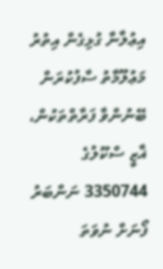އިޢުލާނާ ގުޅިގެން އިތުރު މަޢުލޫމާތު ސާފުކުރަން ބޭނުންވާ ފަރާތްތަކުން، ޣާޒީ ސްކޫލުގެ 3350744 ނަންބަރު ފޯނަށް ނުވަތަ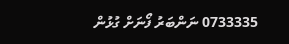0733335 ނަންބަރު ފޯނަށް ގުޅުން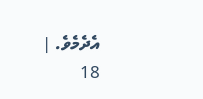އެދެމެވެ. |
18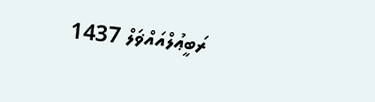ރަބީޢުލްއައްޥަލް 1437